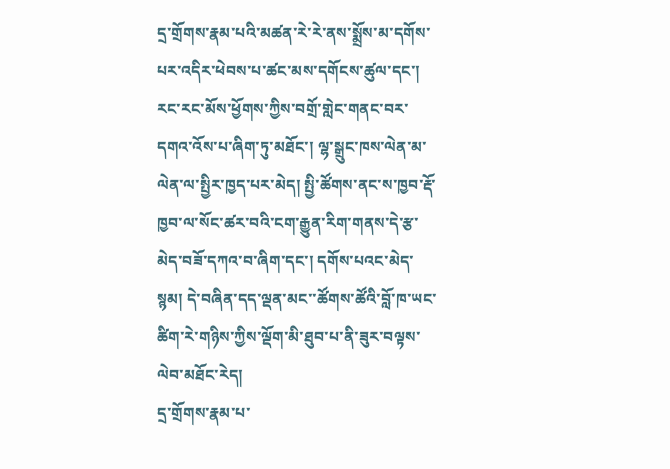དྲ་གྲོགས་རྣམ་པའི་མཚན་རེ་རེ་ནས་སྨྲོས་མ་དགོས་པར་འདིར་ཕེབས་པ་ཚང་མས་དགོངས་ཚུལ་དང་། རང་རང་མོས་ཕྱོགས་ཀྱིས་བགྲོ་གླེང་གནང་བར་དགའ་འོས་པ་ཞིག་ཏུ་མཐོང་། ལྷ་སྒྲུང་ཁས་ལེན་མ་ལེན་ལ་སྤྱིར་ཁྱད་པར་མེད། སྤྱི་ཚོགས་ནང་ས་ཁྱབ་རྡོ་ཁྱབ་ལ་སོང་ཚར་བའི་ངག་རྒྱུན་རིག་གནས་དེ་རྩ་མེད་བཟོ་དཀའ་བ་ཞིག་དང་། དགོས་པའང་མེད་སྙམ། དེ་བཞིན་དད་ལྡན་མང་་ཚོགས་ཚོའི་བློ་ཁ་ཡང་ཚིག་རེ་གཉིས་ཀྱིས་ལྡོག་མི་ཐུབ་པ་ནི་ཟུར་བལྟས་ལེབ་མཐོང་རེད།
དྲ་གྲོགས་རྣམ་པ་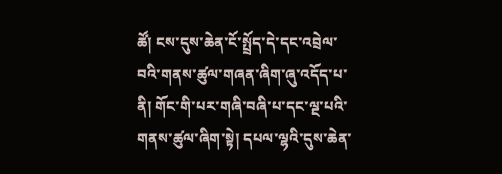ཚོ། ངས་དུས་ཆེན་ངོ་སྤྲོད་དེ་དང་འབྲེལ་བའི་གནས་ཚུལ་གཞན་ཞིག་ཞུ་འདོད་པ་ནི། གོང་གི་པར་གཞི་བཞི་པ་དང་ལྔ་པའི་གནས་ཚུལ་ཞིག་སྟེ། དཔལ་ལྷའི་དུས་ཆེན་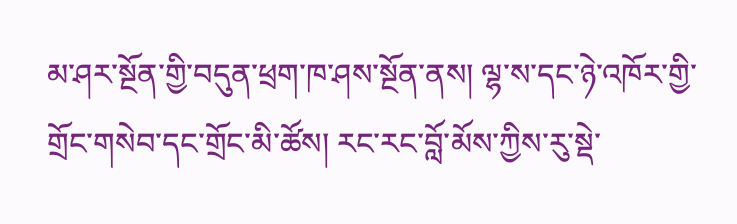མ་ཤར་སྔོན་གྱི་བདུན་ཕྲག་ཁ་ཤས་སྔོན་ནས། ལྷ་ས་དང་ཉེ་འཁོར་གྱི་གྲོང་གསེབ་དང་གྲོང་མི་ཚོས། རང་རང་བློ་མོས་ཀྱིས་རུ་སྡེ་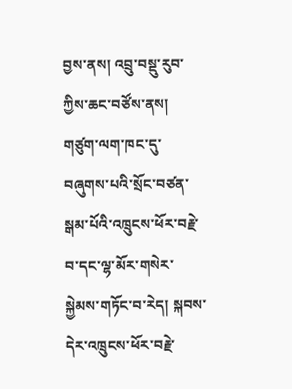བྱས་ནས། འབྲུ་བསྡུ་རུབ་ཀྱིས་ཆང་བཙོས་ནས། གཙུག་ལག་ཁང་དུ་བཞུགས་པའི་སྲོང་བཙན་སྒམ་པོའི་འཁྲུངས་ཕོར་བརྗེ་བ་དང་ལྷ་མོར་གསེར་སྐྱེམས་གཏོང་བ་རེད། སྐབས་དེར་འཁྲུངས་ཕོར་བརྗེ་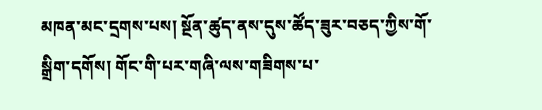མཁན་མང་དྲགས་པས། སྔོན་ཚུད་ནས་དུས་ཚོད་ཟུར་བཅད་ཀྱིས་གོ་སྒྲིག་དགོས། གོང་གི་པར་གཞི་ལས་གཟིགས་པ་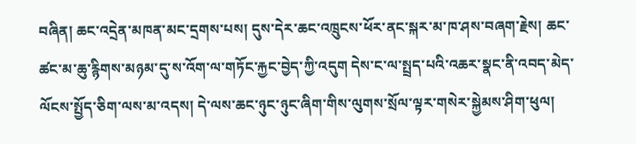བཞིན། ཆང་འདྲེན་མཁན་མང་དྲགས་པས། དུས་དེར་ཆང་འཁྲུངས་ཕོར་ནང་སྐར་མ་ཁ་ཤས་བཞག་རྗེས། ཆང་ཚང་མ་ཆུ་རྙིགས་མཉམ་དུ་ས་འོག་ལ་གཏོང་རྐྱང་བྱེད་ཀྱི་འདུག དེས་ང་ལ་སྤྲད་པའི་འཆར་སྣང་ནི་འབད་མེད་ལོངས་སྤྱོད་ཅིག་ལས་མ་འདས། དེ་ལས་ཆང་ཉུང་ཉུང་ཞིག་གིས་ལུགས་སྲོལ་ལྟར་གསེར་སྐྱེམས་ཤིག་ཕུལ།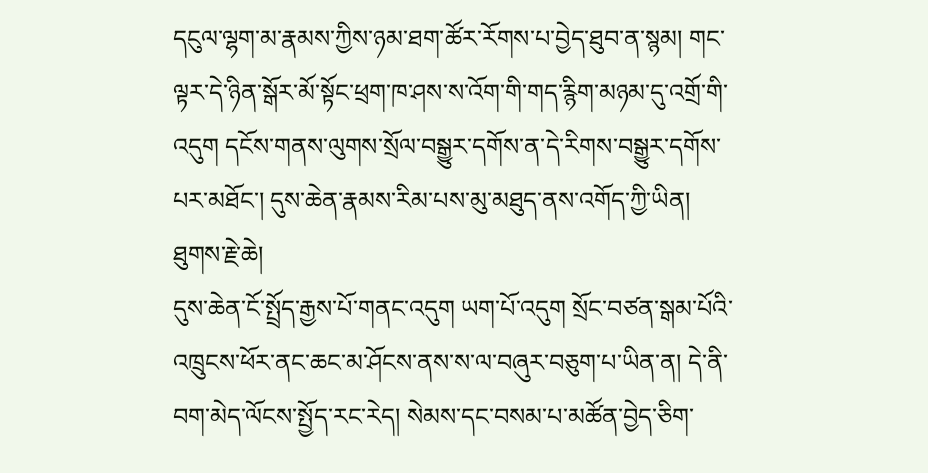དངུལ་ལྷག་མ་རྣམས་ཀྱིས་ཉམ་ཐག་ཚོར་རོགས་པ་བྱེད་ཐུབ་ན་སྙམ། གང་ལྟར་དེ་ཉིན་སྒོར་མོ་སྟོང་ཕྲག་ཁ་ཤས་ས་འོག་གི་གད་རྙིག་མཉམ་དུ་འགྲོ་གི་འདུག དངོས་གནས་ལུགས་སྲོལ་བསྒྱུར་དགོས་ན་དེ་རིགས་བསྒྱུར་དགོས་པར་མཐོང་། དུས་ཆེན་རྣམས་རིམ་པས་མུ་མཐུད་ནས་འགོད་ཀྱི་ཡིན། ཐུགས་རྗེ་ཆེ།
དུས་ཆེན་ངོ་སྤྲོད་རྒྱས་པོ་གནང་འདུག ཡག་པོ་འདུག སྲོང་བཙན་སྒམ་པོའི་འཁྲུངས་ཕོར་ནང་ཆང་མ་ཤོངས་ནས་ས་ལ་བཞུར་བཅུག་པ་ཡིན་ན། དེ་ནི་བག་མེད་ལོངས་སྤྱོད་རང་རེད། སེམས་དང་བསམ་པ་མཚོན་བྱེད་ཅིག་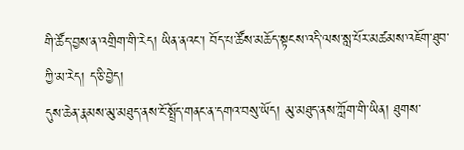གི་ཚོད་བྱས་ན་འགྲིག་གི་རེད། ཡིན་ནའང་། བོད་པ་ཚོས་མཆོད་སྟངས་འདི་ལས་སླ་པོར་མཚམས་འཇོག་ཐུབ་ཀྱི་མ་རེད། ད་ཅི་བྱེད།
དུས་ཆེན་རྣམས་མུ་མཐུད་ནས་ངོ་སྤྲོད་གནང་ན་དགའ་བསུ་ཡོད། མུ་མཐུད་ནས་ཀློག་གི་ཡིན། ཐུགས་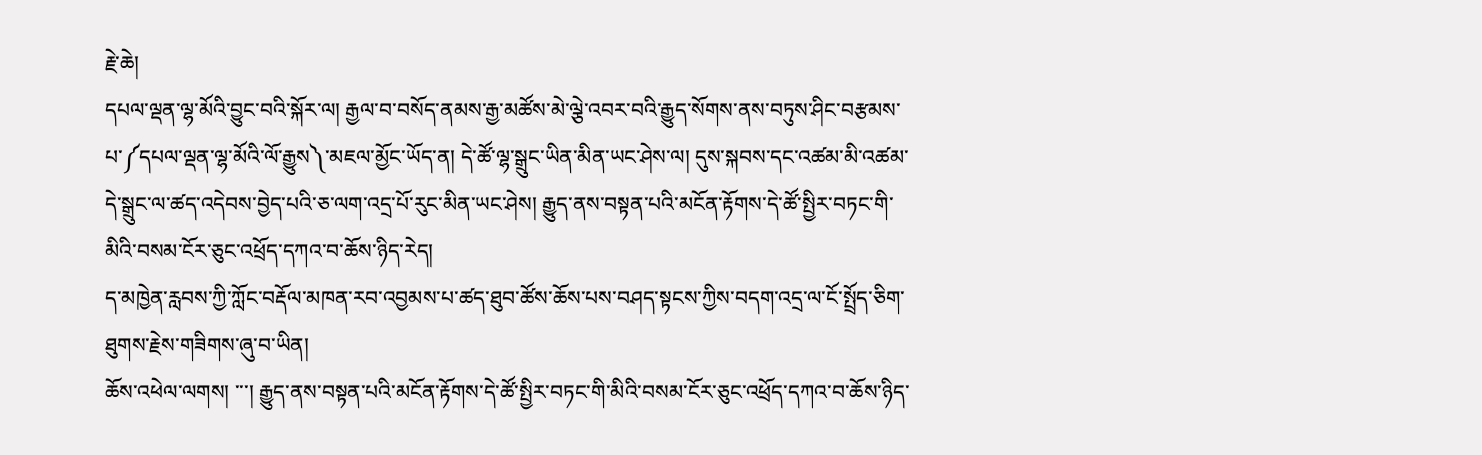རྗེ་ཆེ།
དཔལ་ལྡན་ལྷ་མོའི་བྱུང་བའི་སྐོར་ལ། རྒྱལ་བ་བསོད་ནམས་རྒྱ་མཚོས་མེ་ལྕེ་འབར་བའི་རྒྱུད་སོགས་ནས་བཏུས་ཤིང་བརྩམས་པ་༼དཔལ་ལྡན་ལྷ་མོའི་ལོ་རྒྱུས༽་མཇལ་མྱོང་ཡོད་ན། དེ་ཚོ་ལྷ་སྒྲུང་ཡིན་མིན་ཡང་ཤེས་ལ། དུས་སྐབས་དང་འཚམ་མི་འཚམ་དེ་སྒྲུང་ལ་ཚད་འདེབས་བྱེད་པའི་ཅ་ལག་འདྲ་པོ་རུང་མིན་ཡང་ཤེས། རྒྱུད་ནས་བསྟན་པའི་མངོན་རྟོགས་དེ་ཚོ་སྤྱིར་བཏང་གི་མིའི་བསམ་ངོར་ཅུང་འཕྲོད་དཀའ་བ་ཆོས་ཉིད་རེད།
ད་མཁྱེན་རླབས་ཀྱི་ཀློང་བརྡོལ་མཁན་རབ་འབྱམས་པ་ཚད་ཐུབ་ཚོས་ཆོས་པས་བཤད་སྟངས་ཀྱིས་བདག་འདྲ་ལ་ངོ་སྤྲོད་ཅིག་ཐུགས་རྗེས་གཟིགས་ཞུ་བ་ཡིན།
ཆོས་འཕེལ་ལགས། ་་་། རྒྱུད་ནས་བསྟན་པའི་མངོན་རྟོགས་དེ་ཚོ་སྤྱིར་བཏང་གི་མིའི་བསམ་ངོར་ཅུང་འཕྲོད་དཀའ་བ་ཆོས་ཉིད་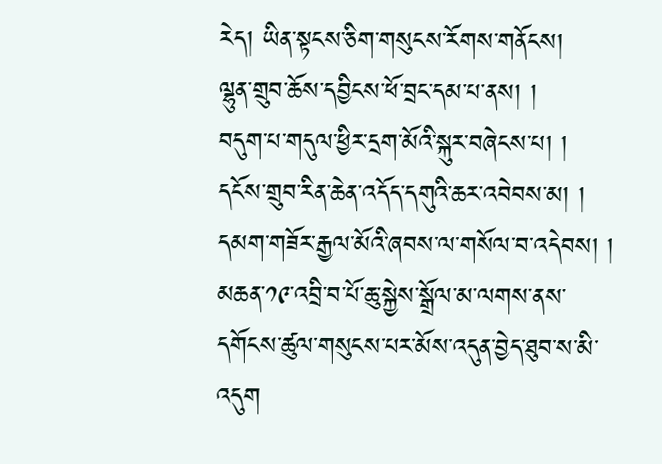རེད། ཡིན་སྟངས་ཅིག་གསུངས་རོགས་གནོངས།
ལྷུན་གྲུབ་ཆོས་དབྱིངས་ཕོ་བྲང་དམ་པ་ནས། །
བདུག་པ་གདུལ་ཕྱིར་དྲག་མོའི་སྐུར་བཞེངས་པ། །
དངོས་གྲུབ་རིན་ཆེན་འདོད་དགུའི་ཆར་འབེབས་མ། །
དམག་གཟོར་རྒྱལ་མོའི་ཞབས་ལ་གསོལ་བ་འདེབས། །
མཆན་༡༩་འབྲི་བ་པོ་ཆུ་སྐྱེས་སྒྲོལ་མ་ལགས་ནས་དགོངས་ཚུལ་གསུངས་པར་མོས་འདུན་བྱེད་ཐུབ་ས་མི་འདུག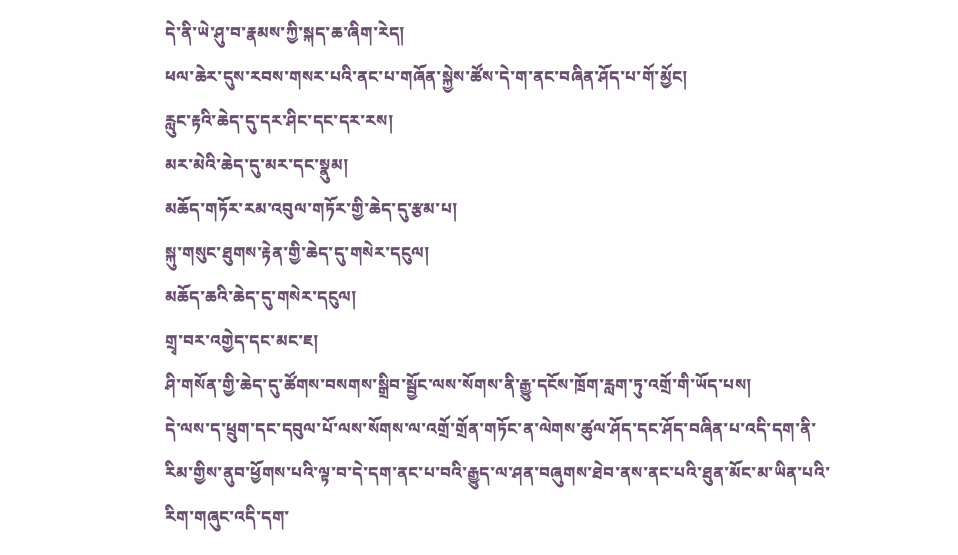དེ་ནི་ཡེ་ཤུ་བ་རྣམས་ཀྱི་སྐད་ཆ་ཞིག་རེད།
ཕལ་ཆེར་དུས་རབས་གསར་པའི་ནང་པ་གཞོན་སྐྱེས་ཚོས་དེ་ག་ནང་བཞིན་ཤོད་པ་གོ་མྱོང།
རླུང་རྟའི་ཆེད་དུ་དར་ཤིང་དང་དར་རས།
མར་མེའི་ཆེད་དུ་མར་དང་སྣུམ།
མཆོད་གཏོར་རམ་འབུལ་གཏོར་གྱི་ཆེད་དུ་རྩམ་པ།
སྐུ་གསུང་ཐུགས་རྟེན་གྱི་ཆེད་དུ་གསེར་དངུལ།
མཆོད་ཆའི་ཆེད་དུ་གསེར་དངུལ།
གྲྭ་བར་འགྱེད་དང་མང་ཇ།
ཤི་གསོན་གྱི་ཆེད་དུ་ཚོགས་བསགས་སྒྲིབ་སྦྱོང་ལས་སོགས་ནི་རྒྱུ་དངོས་ཁྲོག་རླག་ཏུ་འགྲོ་གི་ཡོད་པས།
དེ་ལས་ད་ཕྲུག་དང་དབུལ་པོ་ལས་སོགས་ལ་འགྲོ་གྲོན་གཏོང་ན་ལེགས་ཚུལ་ཤོད་དང་ཤོད་བཞིན་པ་འདི་དག་ནི་རིམ་གྱིས་ནུབ་ཕྱོགས་པའི་ལྟ་བ་དེ་དག་ནང་པ་བའི་རྒྱུད་ལ་ཤན་བཞུགས་ཐེབ་ནས་ནང་པའི་ཐུན་མོང་མ་ཡིན་པའི་རིག་གཞུང་འདི་དག་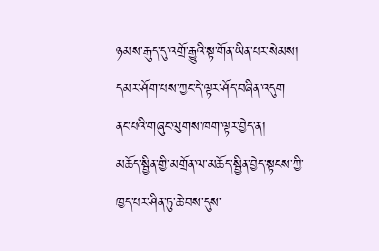ཉམས་རྒུད་དུ་འགྲོ་རྒྱུའི་སྟ་གོན་ཡིན་པར་སེམས།
དམར་ཤོག་པས་ཀྱང་དེ་ལྟར་ཤོད་བཞིན་འདུག
ནང་པའི་གཞུང་ལུགས་ཁག་ལྟར་བྱེད་ན།
མཆོད་སྦྱིན་གྱི་མགྲོན་ལ་མཆོད་སྦྱིན་བྱེད་སྟངས་ཀྱི་ཁྱད་པར་ཤིན་ཏུ་ཆེ་བས་དུས་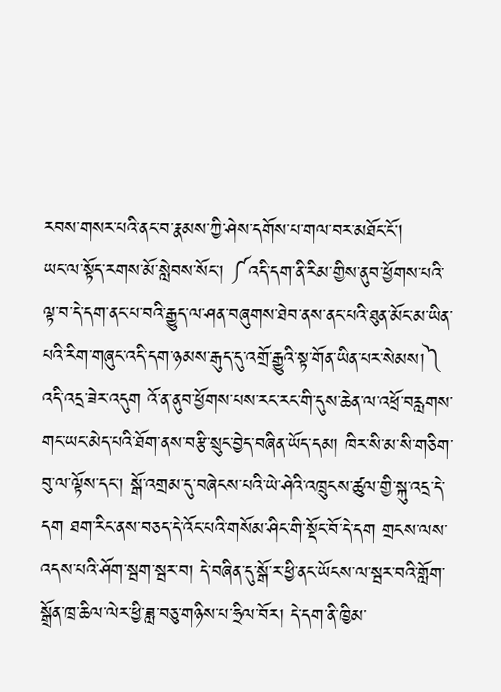རབས་གསར་པའི་ནང་བ་རྣམས་ཀྱི་ཤེས་དགོས་པ་གལ་བར་མཐོང་ངོ།
ཡང་ལ་སྟོད་རགས་མོ་སླེབས་སོང་། ༼འདི་དག་ནི་རིམ་གྱིས་ནུབ་ཕྱོགས་པའི་ལྟ་བ་དེ་དག་ནང་པ་བའི་རྒྱུད་ལ་ཤན་བཞུགས་ཐེབ་ནས་ནང་པའི་ཐུན་མོང་མ་ཡིན་པའི་རིག་གཞུང་འདི་དག་ཉམས་རྒུད་དུ་འགྲོ་རྒྱུའི་སྟ་གོན་ཡིན་པར་སེམས།༽ འདི་འདྲ་ཟེར་འདུག འོ་ན་ནུབ་ཕྱོགས་པས་རང་རང་གི་དུས་ཆེན་ལ་འཕྲོ་བརླགས་གང་ཡང་མེད་པའི་ཐོག་ནས་བརྩི་སྲུང་བྱེད་བཞིན་ཡོད་དམ། ཁིར་སི་མ་སི་གཅིག་བུ་ལ་ལྟོས་དང་། སྒོ་འགྲམ་དུ་བཞེངས་པའི་ཡེ་ཤེའི་འཁྲུངས་ཚུལ་གྱི་སྐུ་འདྲ་དེ་དག ཐག་རིང་ནས་བཅད་དེ་འོང་པའི་གསོམ་ཤིང་གི་སྡོང་བོ་དེ་དག གྲངས་ལས་འདས་པའི་ཤོག་སྦག་སྦར་བ། དེ་བཞིན་དུ་སྒོ་ར་ཕྱི་ནང་ཡོངས་ལ་སྦར་བའི་གློག་སྒྲོན་ཁྲ་ཆིལ་ལེར་ཕྱི་ཟླ་བཅུ་གཉིས་པ་ཧྲིལ་བོར། དེ་དག་ནི་ཁྱིམ་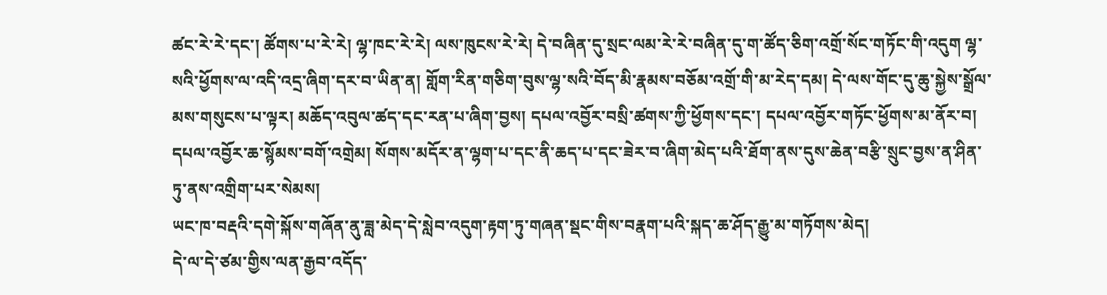ཚང་རེ་རེ་དང་། ཚོགས་པ་རེ་རེ། ལྷ་ཁང་རེ་རེ། ལས་ཁུངས་རེ་རེ། དེ་བཞིན་དུ་སྲང་ལམ་རེ་རེ་བཞིན་དུ་ག་ཚོད་ཅིག་འགྲོ་སོང་གཏོང་གི་འདུག ལྷ་སའི་ཕྱོགས་ལ་འདི་འདྲ་ཞིག་དར་བ་ཡིན་ན། གློག་རིན་གཅིག་བུས་ལྷ་སའི་བོད་མི་རྣམས་བཅོམ་འགྲོ་གི་མ་རེད་དམ། དེ་ལས་གོང་དུ་ཆུ་སྐྱེས་སྒྲོལ་མས་གསུངས་པ་ལྟར། མཆོད་འབུལ་ཚད་དང་རན་པ་ཞིག་བྱས། དཔལ་འབྱོར་བསྲི་ཚགས་ཀྱི་ཕྱོགས་དང་། དཔལ་འབྱོར་གཏོང་ཕྱོགས་མ་ནོར་བ། དཔལ་འབྱོར་ཆ་སྙོམས་བགོ་འགྲེམ། སོགས་མདོར་ན་ལྷག་པ་དང་ནི་ཆད་པ་དང་ཟེར་བ་ཞིག་མེད་པའི་ཐོག་ནས་དུས་ཆེན་བརྩི་སྲུང་བྱས་ན་ཤིན་ཏུ་ནས་འགྲིག་པར་སེམས།
ཡང་ཁ་བརྡའི་དགེ་སྐོས་གཞོན་ནུ་ཟླ་མེད་དེ་སླེབ་འདུག་རྟག་ཏུ་གཞན་སྡང་གིས་བརྣག་པའི་སྐད་ཆ་ཤོད་རྒྱུ་མ་གཏོགས་མེད།
དེ་ལ་དེ་ཙམ་གྱིས་ལན་རྒྱབ་འདོད་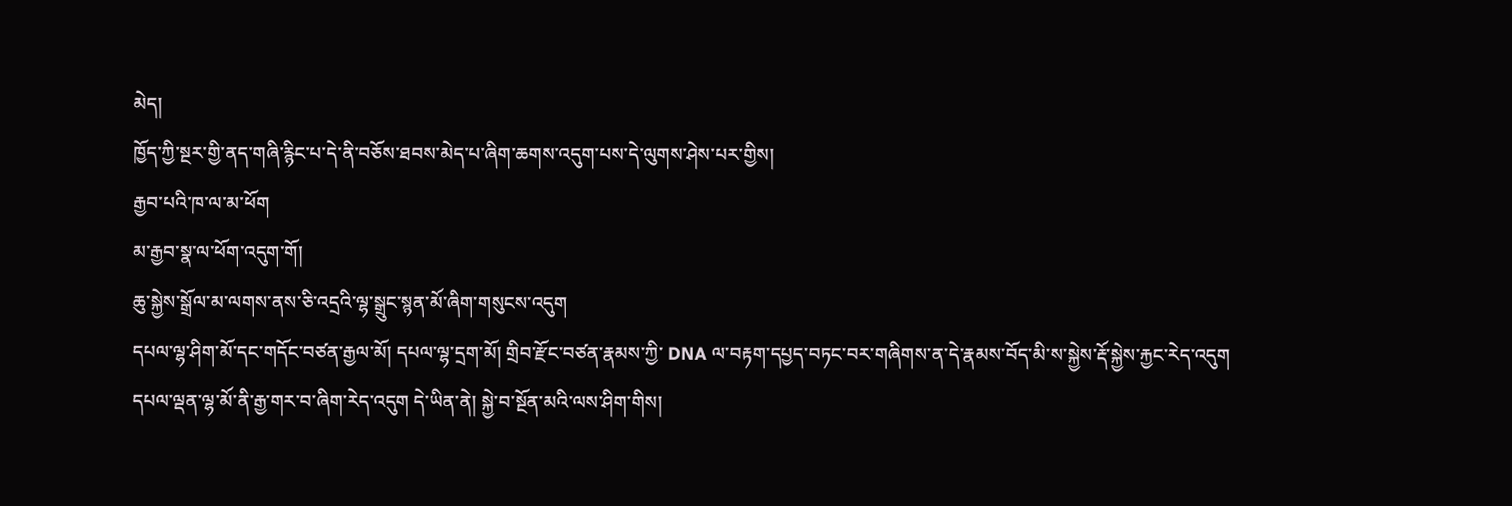མེད།
ཁྱོད་ཀྱི་སྔར་གྱི་ནད་གཞི་རྙིང་པ་དེ་ནི་བཅོས་ཐབས་མེད་པ་ཞིག་ཆགས་འདུག་པས་དེ་ལུགས་ཤེས་པར་གྱིས།
རྒྱབ་པའི་ཁ་ལ་མ་ཕོག
མ་རྒྱབ་སྣ་ལ་ཕོག་འདུག་གོ།
ཆུ་སྐྱེས་སྒྲོལ་མ་ལགས་ནས་ཅི་འདྲའི་ལྷ་སྒྲུང་སྙན་མོ་ཞིག་གསུངས་འདུག
དཔལ་ལྷ་ཤིག་མོ་དང་གདོང་བཙན་རྒྱལ་མོ། དཔལ་ལྷ་དྲག་མོ། གྲིབ་རྫོང་བཙན་རྣམས་ཀྱི་ DNA ལ་བརྟག་དཔྱད་བཏང་བར་གཞིགས་ན་དེ་རྣམས་བོད་མི་ས་སྐྱེས་རྡོ་སྐྱེས་རྐྱང་རེད་འདུག དཔལ་ལྡན་ལྷ་མོ་ནི་རྒྱ་གར་བ་ཞིག་རེད་འདུག དེ་ཡིན་ནེ། སྐྱེ་བ་སྔོན་མའི་ལས་ཤིག་གིས།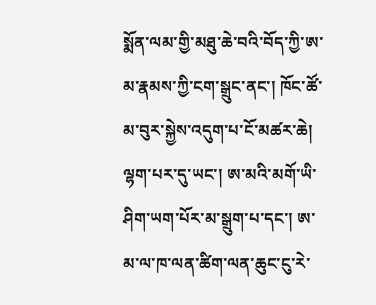སྨོན་ལམ་གྱི་མཐུ་ཆེ་བའི་བོད་ཀྱི་ཨ་མ་རྣམས་ཀྱི་ངག་སྒྲུང་ནང་། ཁོང་ཚོ་མ་བུར་སྐྱེས་འདུག་པ་ངོ་མཚར་ཆེ། ལྷག་པར་དུ་ཡང་། ཨ་མའི་མགོ་ཡི་ཤིག་ཡག་པོར་མ་སྒྲུག་པ་དང་། ཨ་མ་ལ་ཁ་ལན་ཚིག་ལན་ཆུང་ངུ་རེ་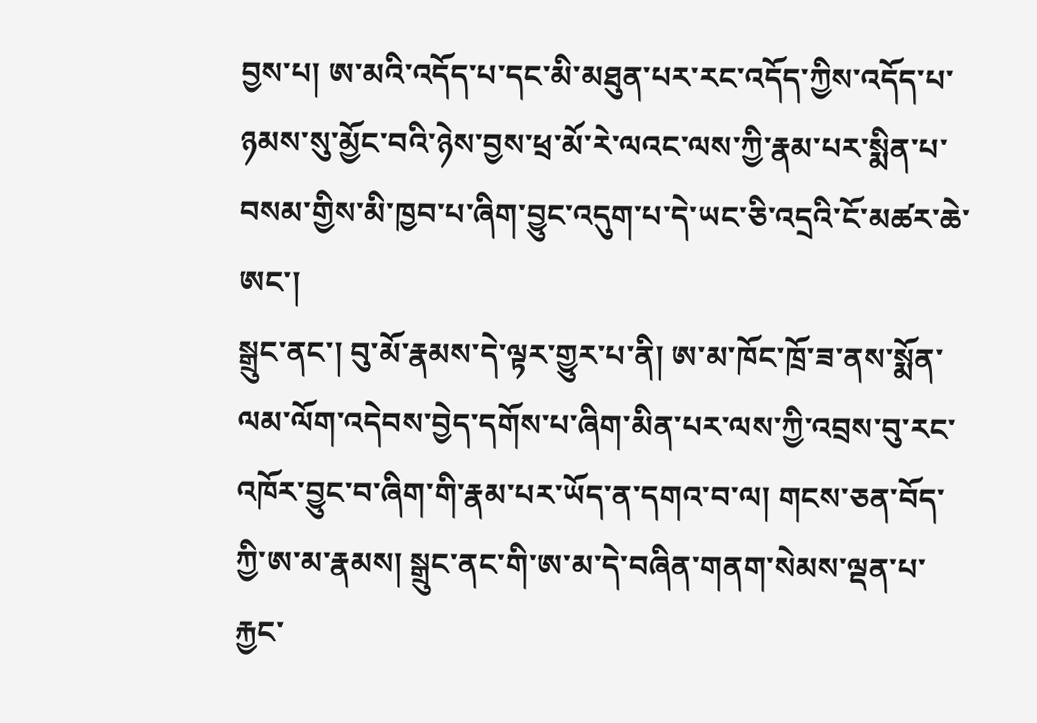བྱས་པ། ཨ་མའི་འདོད་པ་དང་མི་མཐུན་པར་རང་འདོད་ཀྱིས་འདོད་པ་ཉམས་སུ་མྱོང་བའི་ཉེས་བྱས་ཕྲ་མོ་རེ་ལའང་ལས་ཀྱི་རྣམ་པར་སྨིན་པ་བསམ་གྱིས་མི་ཁྱབ་པ་ཞིག་བྱུང་འདུག་པ་དེ་ཡང་ཅི་འདྲའི་ངོ་མཚར་ཆེ་ཨང་།
སྒྲུང་ནང་། བུ་མོ་རྣམས་དེ་ལྟར་གྱུར་པ་ནི། ཨ་མ་ཁོང་ཁྲོ་ཟ་ནས་སྨོན་ལམ་ལོག་འདེབས་བྱེད་དགོས་པ་ཞིག་མིན་པར་ལས་ཀྱི་འབྲས་བུ་རང་འཁོར་བྱུང་བ་ཞིག་གི་རྣམ་པར་ཡོད་ན་དགའ་བ་ལ། གངས་ཅན་བོད་ཀྱི་ཨ་མ་རྣམས། སྒྲུང་ནང་གི་ཨ་མ་དེ་བཞིན་གནག་སེམས་ལྡན་པ་རྐྱང་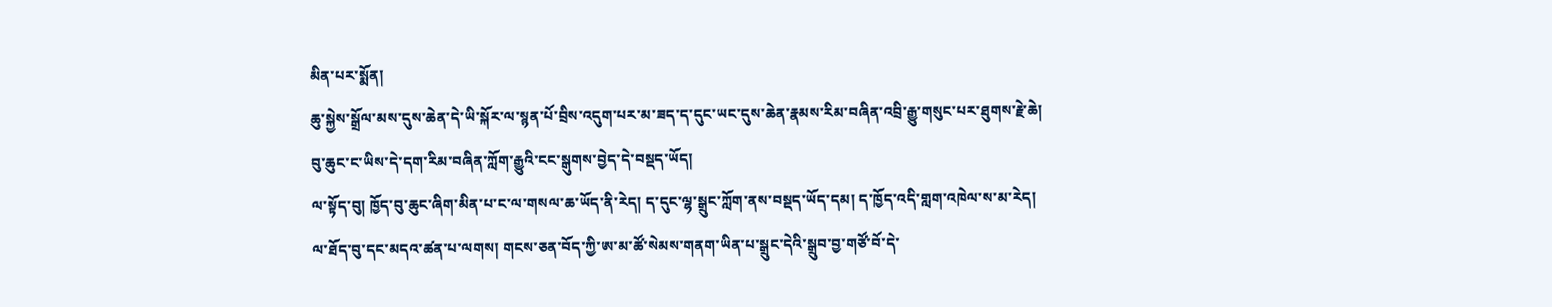མིན་པར་སྨོན།
ཆུ་སྐྱེས་སྒྲོལ་མས་དུས་ཆེན་དེ་ཡི་སྐོར་ལ་སྙན་པོ་བྲིས་འདུག་པར་མ་ཟད་ད་དུང་ཡང་དུས་ཆེན་རྣམས་རིམ་བཞིན་འབྲི་རྒྱུ་གསུང་པར་ཐུགས་རྗེ་ཆེ།
བུ་ཆུང་ང་ཡིས་དེ་དག་རིམ་བཞིན་ཀློག་རྒྱུའི་ངང་སྒུགས་བྱེད་དེ་བསྡད་ཡོད།
ལ་སྟོད་བུ། ཁྱོད་བུ་ཆུང་ཞིག་མིན་པ་ང་ལ་གསལ་ཆ་ཡོད་ནི་རེད། ད་དུང་ལྷ་སྒྲུང་ཀློག་ནས་བསྡད་ཡོད་དམ། ད་ཁྱོད་འདི་གླག་འཁེལ་ས་མ་རེད།
ལ་ཐོད་བུ་དང་མདའ་ཚན་པ་ལགས། གངས་ཅན་བོད་ཀྱི་ཨ་མ་ཚོ་སེམས་གནག་ཡིན་པ་སྒྲུང་དེའི་སྒྲུབ་བྱ་གཙོ་བོ་དེ་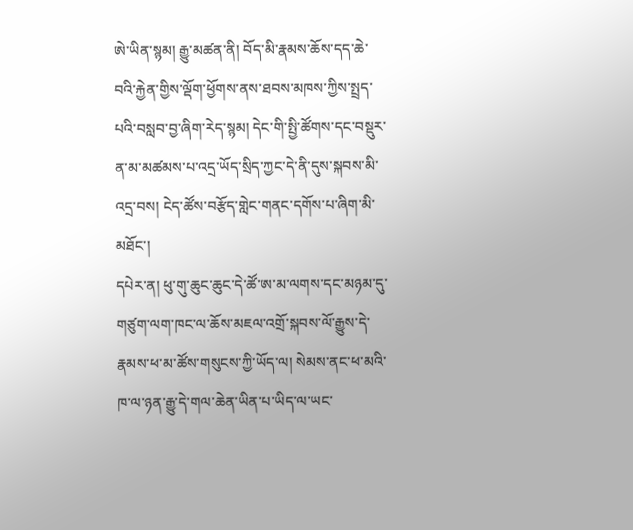ཨེ་ཡིན་སྙམ། རྒྱུ་མཚན་ནི། བོད་མི་རྣམས་ཆོས་དད་ཆེ་བའི་རྐྱེན་གྱིས་ལྡོག་ཕྱོགས་ནས་ཐབས་མཁས་ཀྱིས་སྤྲད་པའི་བསླབ་བྱ་ཞིག་རེད་སྙམ། དེང་གི་སྤྱི་ཚོགས་དང་བསྡུར་ན་མ་མཚམས་པ་འདྲ་ཡོད་སྲིད་ཀྱང་དེ་ནི་དུས་སྐབས་མི་འདྲ་བས། ངེད་ཚོས་བརྩོད་གླེང་གནང་དགོས་པ་ཞིག་མི་མཐོང་།
དཔེར་ན། ཕུ་གུ་ཆུང་ཆུང་དེ་ཚོ་ཨ་མ་ལགས་དང་མཉམ་དུ་གཙུག་ལག་ཁང་ལ་ཆོས་མཇལ་འགྲོ་སྐབས་ལོ་རྒྱུས་དེ་རྣམས་ཕ་མ་ཚོས་གསུངས་ཀྱི་ཡོད་ལ། སེམས་ནང་ཕ་མའི་ཁ་ལ་ཉན་རྒྱུ་དེ་གལ་ཆེན་ཡིན་པ་ཡིད་ལ་ཡང་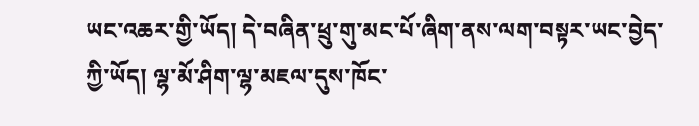ཡང་འཆར་གྱི་ཡོད། དེ་བཞིན་ཕྲུ་གུ་མང་པོ་ཞིག་ནས་ལག་བསྟར་ཡང་བྱེད་ཀྱི་ཡོད། ལྷ་མོ་ཤིག་ལྷ་མཇལ་དུས་ཁོང་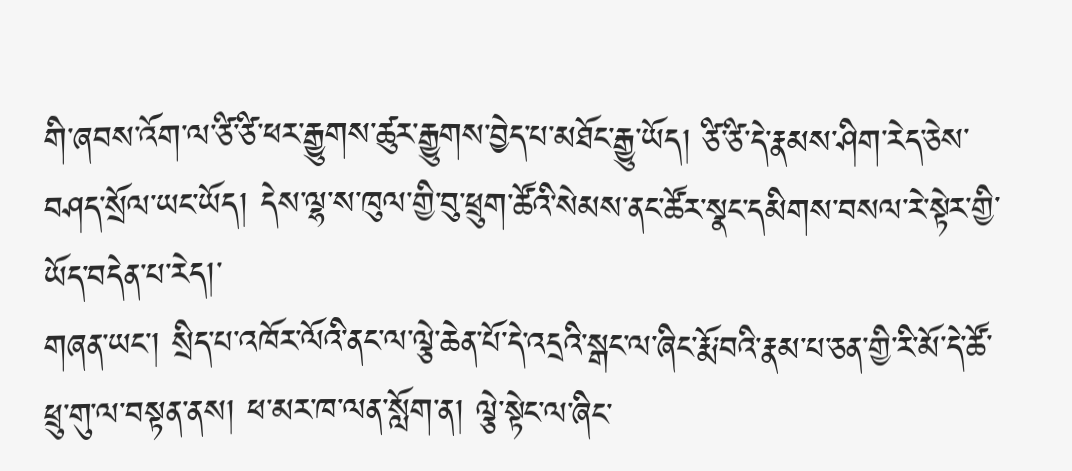གི་ཞབས་འོག་ལ་ཙི་ཙི་ཕར་རྒྱུགས་ཚུར་རྒྱུགས་བྱེད་པ་མཐོང་རྒྱུ་ཡོད། ཙི་ཙི་དེ་རྣམས་ཤིག་རེད་ཅེས་བཤད་སྲོལ་ཡང་ཡོད། དེས་ལྷ་ས་ཁུལ་གྱི་བུ་ཕྲུག་ཚོའི་སེམས་ནང་ཚོར་སྣང་དམིགས་བསལ་རེ་སྟེར་གྱི་ཡོད་བདེན་པ་རེད།་
གཞན་ཡང་། སྲིད་པ་འཁོར་ལོའི་ནང་ལ་ལྕེ་ཆེན་པོ་དེ་འདྲའི་སྒང་ལ་ཞིང་རྨོ་བའི་རྣམ་པ་ཅན་གྱི་རི་མོ་དེ་ཚོ་ཕྲུ་གུ་ལ་བསྟན་ནས། ཕ་མར་ཁ་ལན་སློག་ན། ལྕེ་སྟེང་ལ་ཞིང་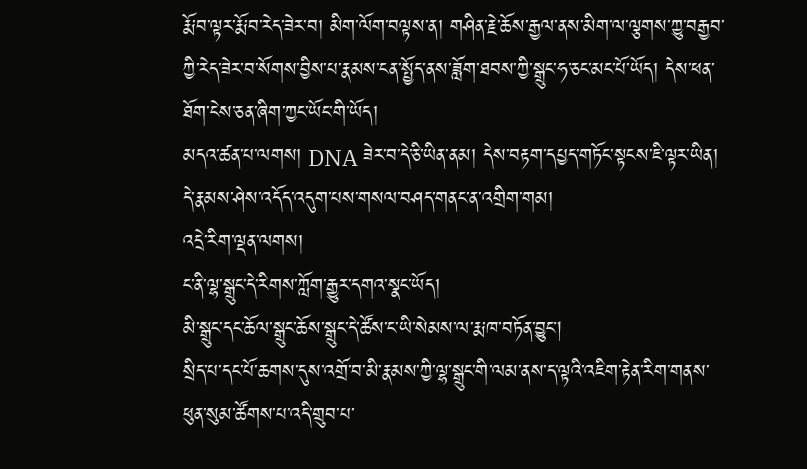རྨོ་བ་ལྟར་རྨོ་བ་རེད་ཟེར་བ། མིག་ལོག་བལྟས་ན། གཤིན་རྗེ་ཆོས་རྒྱལ་ནས་མིག་ལ་ལྕགས་ཀྱུ་བརྒྱབ་ཀྱི་རེད་ཟེར་བ་སོགས་བྱིས་པ་རྣམས་ངན་སྤྱོད་ནས་ཟློག་ཐབས་ཀྱི་སྒྲུང་ཧ་ཅང་མང་པོ་ཡོད། དེས་ཕན་ཐོག་ངེས་ཅན་ཞིག་ཀྱང་ཡོང་གི་ཡོད།
མདའ་ཚན་པ་ལགས། DNA ཟེར་བ་དེ་ཅི་ཡིན་ནམ། དེས་བརྟག་དཔྱད་གཏོང་སྟངས་ཇི་ལྟར་ཡིན། དེ་རྣམས་ཤེས་འདོད་འདུག་པས་གསལ་བཤད་གནང་ན་འགྲིག་གམ།
འདྲེ་རིག་ལྡན་ལགས།
ང་ནི་ལྷ་སྒྲུང་དེ་རིགས་ཀློག་རྒྱུར་དགའ་སྣང་ཡོད།
མི་སྒྲུང་དང་ཆོལ་སྒྲུང་ཆོས་སྒྲུང་དེ་ཚོས་ང་ཡི་སེམས་ལ་རྨ་ཁ་བཏོན་བྱུང།
སྲིད་པ་དང་པོ་ཆགས་དུས་འགྲོ་བ་མི་རྣམས་ཀྱི་ལྷ་སྒྲུང་གི་ལམ་ནས་ད་ལྟའི་འཇིག་རྟེན་རིག་གནས་ཕུན་སུམ་ཚོགས་པ་འདི་གྲུབ་པ་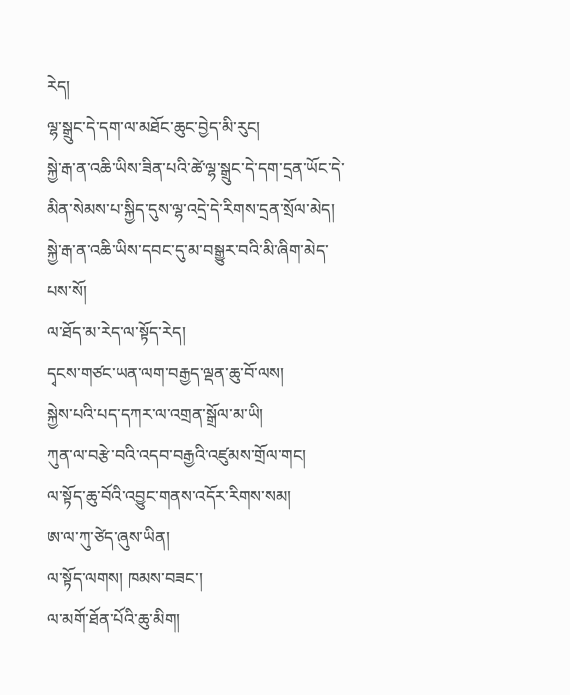རེད།
ལྷ་སྒྲུང་དེ་དག་ལ་མཐོང་ཆུང་བྱེད་མི་རུང།
སྐྱེ་རྒ་ན་འཆི་ཡིས་ཟིན་པའི་ཚེ་ལྷ་སྒྲུང་དེ་དག་དྲན་ཡོང་དེ་མིན་སེམས་པ་སྐྱིད་དུས་ལྷ་འདྲེ་དེ་རིགས་དྲན་སྲོལ་མེད།
སྐྱེ་རྒ་ན་འཆི་ཡིས་དབང་དུ་མ་བསྒྱུར་བའི་མི་ཞིག་མེད་པས་སོ།
ལ་ཐོད་མ་རེད་ལ་སྟོད་རེད།
དྭངས་གཙང་ཡན་ལག་བརྒྱད་ལྡན་ཆུ་བོ་ལས།
སྐྱེས་པའི་པད་དཀར་ལ་འགྲན་སྒྲོལ་མ་ཡི།
ཀུན་ལ་བརྩེ་བའི་འདབ་བརྒྱའི་འཛུམས་གྲོལ་གང།
ལ་སྟོད་ཆུ་བོའི་འབྱུང་གནས་འདོར་རིགས་སམ།
ཨ་ལ་ཀུ་ཙེད་ཞུས་ཡིན།
ལ་སྟོད་ལགས། ཁམས་བཟང་།
ལ་མགོ་ཐོན་པོའི་ཆུ་མིག།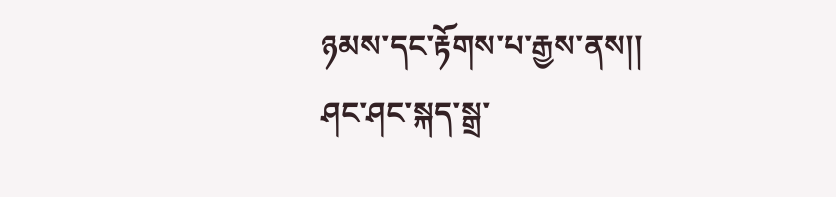ཉམས་དང་རྟོགས་པ་རྒྱས་ནས།།
ཤང་ཤང་སྐད་སྒྲ་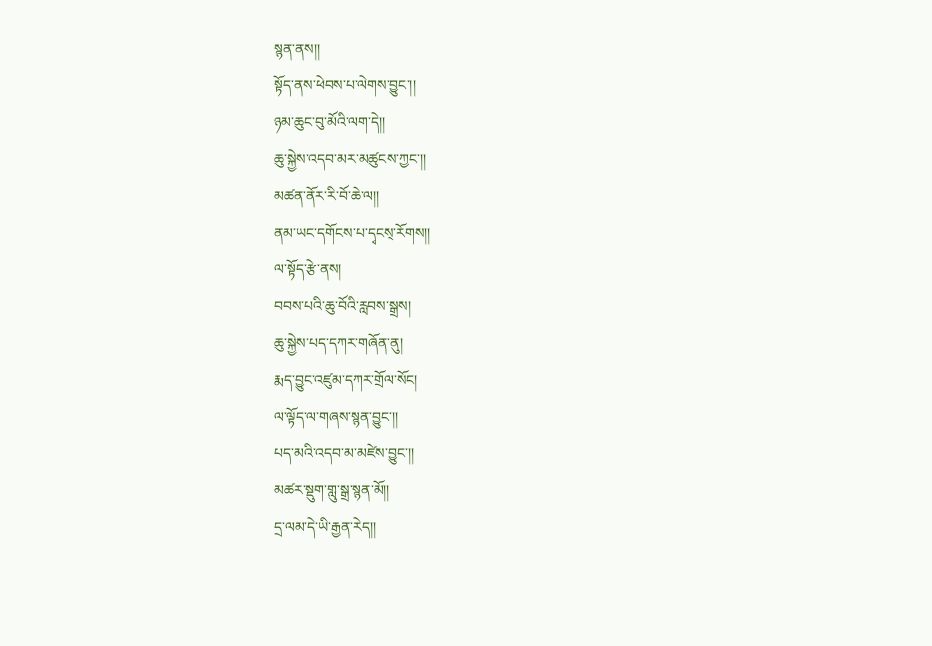སྙན་ནས།།
སྟོད་ནས་ཕེབས་པ་ལེགས་བྱུང་།།
ཉམ་ཆུང་བུ་མོའི་ལག་དེ།།
ཆུ་སྐྱེས་འདབ་མར་མཚུངས་ཀྱང་།།
མཚན་ནོར་རི་བོ་ཆེ་ལ།།
ནམ་ཡང་དགོངས་པ་དྭངས྄་རོགས།།
ལ་སྟོད་རྩེ་ནས།
བབས་པའི་ཆུ་བོའི་རླབས་སྒྲས།
ཆུ་སྐྱེས་པད་དཀར་གཞོན་ནུ།
རྨད་བྱུང་འཛུམ་དཀར་གྲོལ་སོང།
ལ་ལྟོད་ལ་གཞས་སྙན་བྱུང་།།
པད་མའི་འདབ་མ་མཛེས་བྱུང་།།
མཚར་སྡུག་གླུ་སྒྲ་སྙན་མོ།།
དྲ་ལམ་དེ་ཡི་རྒྱན་རེད།།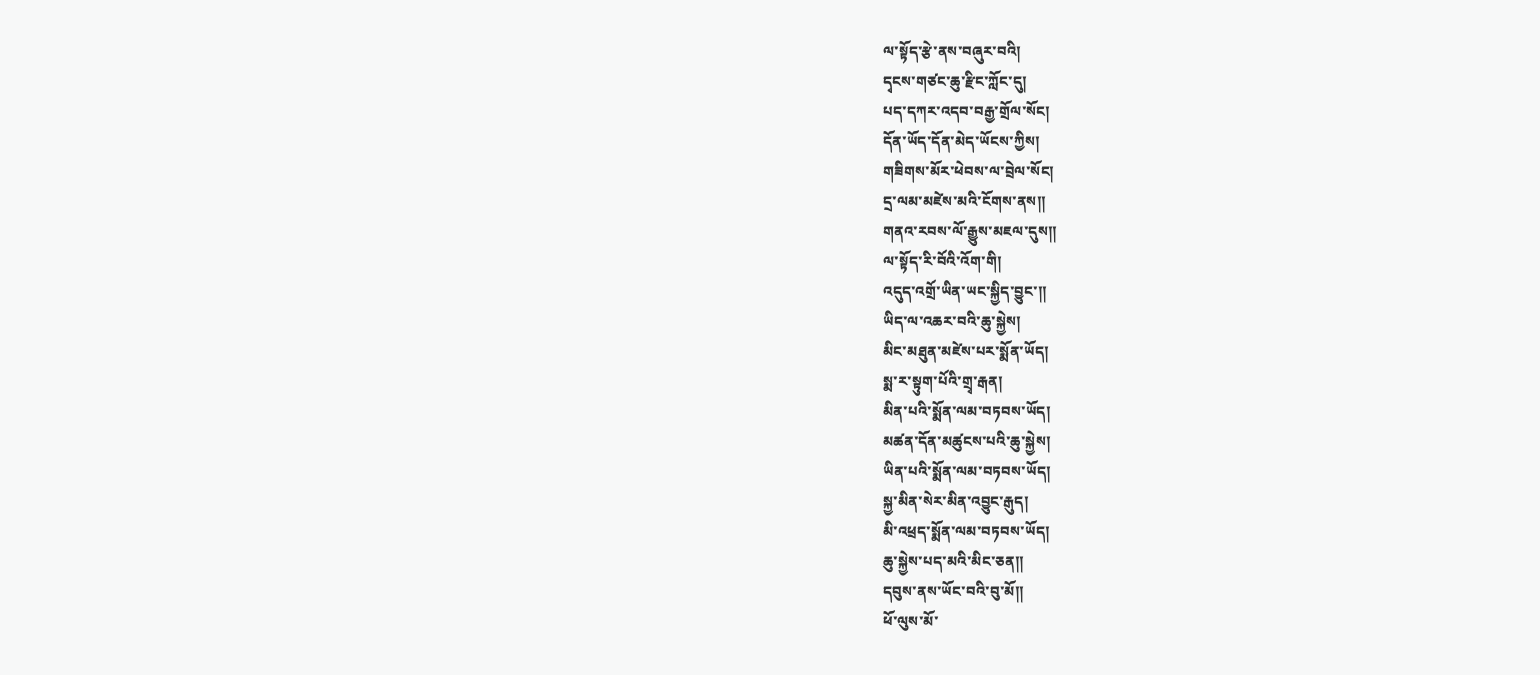ལ་སྟོད་རྩེ་ནས་བཞུར་བའི།
དྭངས་གཙང་ཆུ་རྫིང་ཀློང་དུ།
པད་དཀར་འདབ་བརྒྱ་གྲོལ་སོང།
དོན་ཡོད་དོན་མེད་ཡོངས་ཀྱིས།
གཟིགས་མོར་ཕེབས་ལ་བྲེལ་སོང།
དྲ་ལམ་མཛེས་མའི་ངོགས་ནས།།
གནའ་རབས་ལོ་རྒྱུས་མཇལ་དུས།།
ལ་སྟོད་རི་བོའི་འོག་གི།
འདུད་འགྲོ་ཡིན་ཡང་སྐྱིད་བྱུང་།།
ཡིད་ལ་འཆར་བའི་ཆུ་སྐྱེས།
མིང་མཐུན་མཛེས་པར་སྨོན་ཡོད།
སྨ་ར་སྟུག་པོའི་གྲྭ་རྒན།
མིན་པའི་སྨོན་ལམ་བཏབས་ཡོད།
མཚན་དོན་མཚུངས་པའི་ཆུ་སྐྱེས།
ཡིན་པའི་སྨོན་ལམ་བཏབས་ཡོད།
སྐྱ་མིན་སེར་མིན་འབྱུང་རྒུད།
མི་འཕྲད་སྨོན་ལམ་བཏབས་ཡོད།
ཆུ་སྐྱེས་པད་མའི་མིང་ཅན།།
དབུས་ནས་ཡོང་བའི་བུ་མོ།།
ཕོ་ལུས་མོ་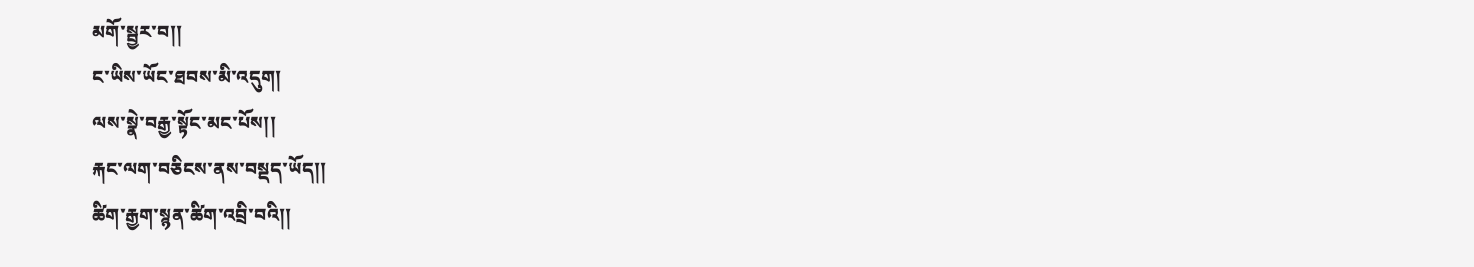མགོ་སྦྱར་བ།།
ང་ཡིས་ཡོང་ཐབས་མི་འདུག།
ལས་སྣེ་བརྒྱ་སྟོང་མང་པོས།།
རྐང་ལག་བཅིངས་ནས་བསྡད་ཡོད།།
ཚིག་རྒྱག་སྙན་ཚིག་འབྲི་བའི།།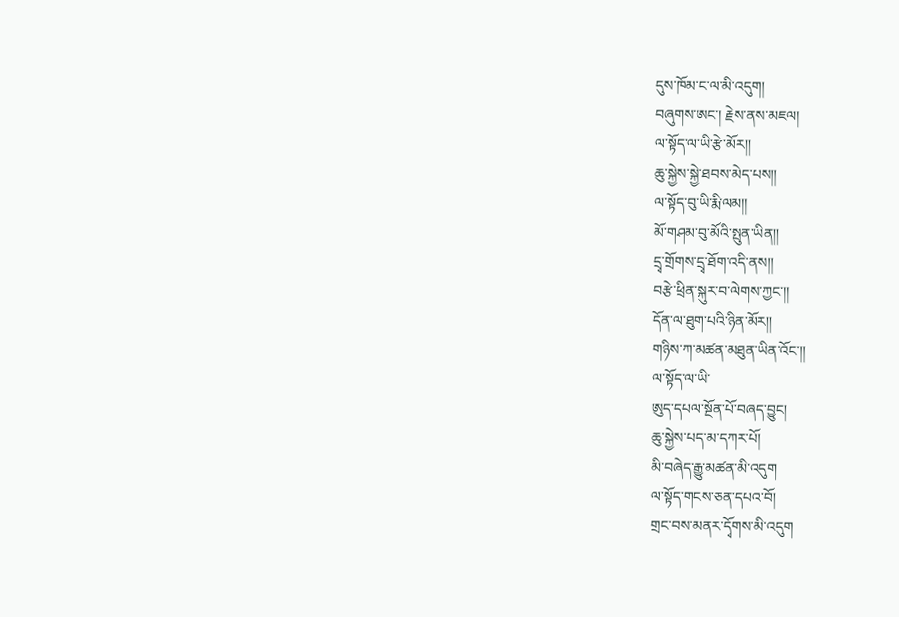དུས་ཁོམ་ང་ལ་མི་འདུག།
བཞུགས་ཨང་། རྗེས་ནས་མཇལ།
ལ་སྟོད་ལ་ཡི་རྩེ་མོར།།
ཆུ་སྐྱེས་སྐྱེ་ཐབས་མེད་པས།།
ལ་སྟོད་བུ་ཡི་རྨི་ལམ།།
མོ་གཤམ་བུ་མོའི་སྤུན་ཡིན།།
དྲྭ་གྲོགས་དྲྭ་ཐོག་འདི་ནས།།
བརྩེ་ཕྲིན་སྐུར་བ་ལེགས་ཀྱང་།།
དོན་ལ་ཐུག་པའི་ཉིན་མོར།།
གཉིས་ཀ་མཚན་མཐུན་ཡིན་འོང་།།
ལ་སྟོད་ལ་ཡི་
ཨུད་དཔལ་སྔོན་པོ་བཞད་བྱུང།
ཆུ་སྐྱེས་པད་མ་དཀར་པོ།
མི་བཞེད་རྒྱུ་མཚན་མི་འདུག
ལ་སྟོད་གངས་ཅན་དཔའ་བོ།
གྲང་བས་མནར་དྭོགས་མི་འདུག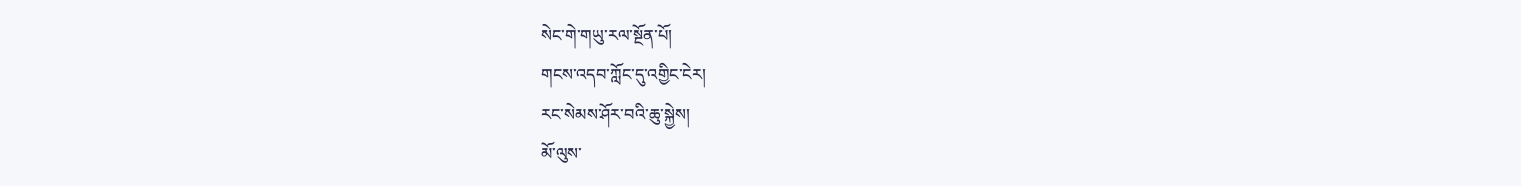སེང་གེ་གཡུ་རལ་སྔོན་པོ།
གངས་འདབ་ཀློང་དུ་འགྱིང་ངེར།
རང་སེམས་ཤོར་བའི་ཆུ་སྐྱེས།
མོ་ལུས་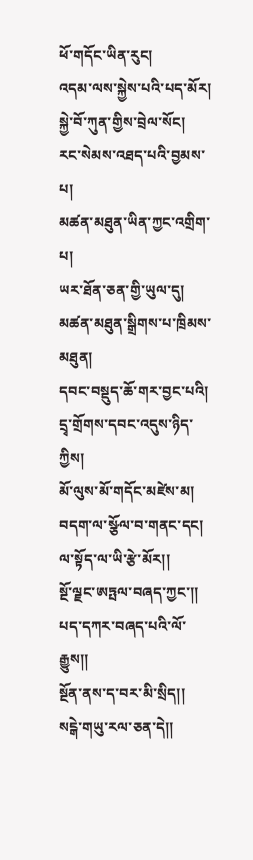ཕོ་གདོང་ཡིན་རུང།
འདམ་ལས་སྐྱེས་པའི་པད་མོར།
སྐྱེ་བོ་ཀུན་གྱིས་བྲེལ་སོང།
རང་སེམས་འཐད་པའི་བྱམས་པ།
མཚན་མཐུན་ཡིན་ཀྱང་འགྲིག་པ།
ཡར་ཐོན་ཅན་གྱི་ཡུལ་དུ།
མཚན་མཐུན་སྒྲིགས་པ་ཁྲིམས་མཐུན།
དབང་བསྡུད་ཆོ་གར་བྱང་པའི།
དྲྭ་གྲོགས་དབང་འདུས་ཉིད་ཀྱིས།
མོ་ལུས་མོ་གདོང་མཛེས་མ།
བདག་ལ་སྩོལ་བ་གནང་དང།
ལ་སྟོད་ལ་ཡི་རྩེ་མོར།།
སྔོ་ལྗང་ཨཏྤལ་བཞད་ཀྱང་།།
པད་དཀར་བཞད་པའི་ལོ་རྒྱུས།།
སྔོན་ནས་ད་བར་མི་སྲིད།།
སངྒེ་གཡུ་རལ་ཅན་དེ།།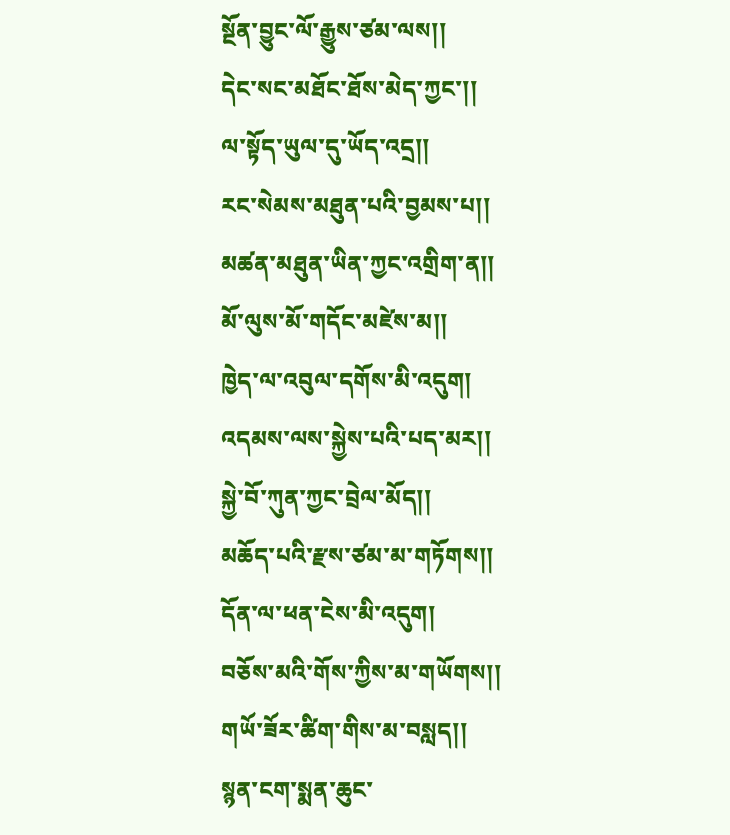སྔོན་བྱུང་ལོ་རྒྱུས་ཙམ་ལས།།
དེང་སང་མཐོང་ཐོས་མེད་ཀྱང་།།
ལ་སྟོད་ཡུལ་དུ་ཡོད་འདྲ།།
རང་སེམས་མཐུན་པའི་བྱམས་པ།།
མཚན་མཐུན་ཡིན་ཀྱང་འགྲིག་ན།།
མོ་ལུས་མོ་གདོང་མཛེས་མ།།
ཁྱེད་ལ་འབུལ་དགོས་མི་འདུག།
འདམས་ལས་སྐྱེས་པའི་པད་མར།།
སྐྱེ་བོ་ཀུན་ཀྱང་བྲེལ་མོད།།
མཆོད་པའི་རྫས་ཙམ་མ་གཏོགས།།
དོན་ལ་ཕན་ངེས་མི་འདུག།
བཅོས་མའི་གོས་ཀྱིས་མ་གཡོགས།།
གཡོ་ཟོར་ཚིག་གིས་མ་བསླད།།
སྙན་ངག་སྨན་ཆུང་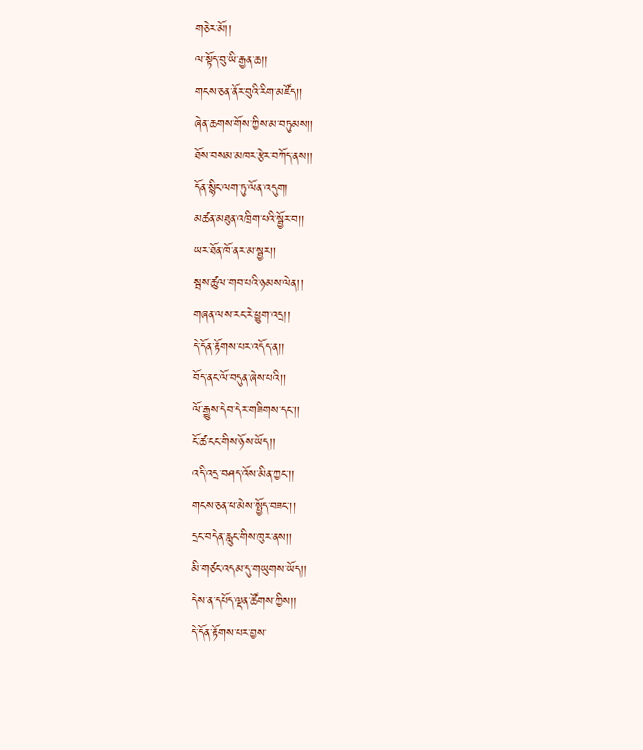གཅེར་མོ།།
ལ་སྟོད་བུ་ཡི་རྒྱན་ཆ།།
གངས་ཅན་ནོར་བུའི་རིག་མཛོད།།
ཞེན་ཆགས་གོས་ཀྱིས་མ་བཏུམས།།
ཐོས་བསམ་མཁར་རྩེར་བཀོད་ནས།།
དོན་སྙིང་ལག་ཏུ་ལོན་འདུག།
མཚན་མཐུན་འཁྲིག་པའི་སྦྱོར་བ།།
ཡར་ཐོན་ཁོ་ནར་མ་སྦྱར།།
སྦས་ཚུལ་གབ་པའི་ཉམས་ལེན།།
གཞན་ལས་རང་རེ་ཕྱུག་འདྲ།།
དེ་དོན་རྟོགས་པར་འདོད་ན།།
བོད་ནང་ལོ་བདུན་ཞེས་པའི།།
ལོ་རྒྱུས་དེབ་དེར་གཟིགས་དང་།།
ངོ་ཚ་ངང་གིས་ཉོས་ཡོད།།
འདི་འདྲ་བཤད་འོས་མིན་ཀྱང་།།
གངས་ཅན་ཕ་མེས་སྤྱོད་བཟང་།།
དྲང་བདེན་རླུང་གིས་ཁུར་ནས།།
མི་གཙང་འདམ་དུ་གཡུགས་ཡོད།།
དེས་ན་དཔོད་ལྡན་ཚོགས་ཀྱིས།།
དེ་དོན་རྟོགས་པར་བྱས་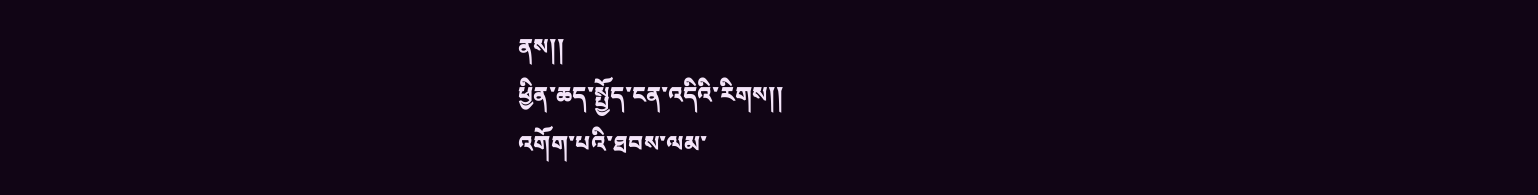ནས།།
ཕྱིན་ཆད་སྤྱོད་ངན་འདིའི་རིགས།།
འགོག་པའི་ཐབས་ལམ་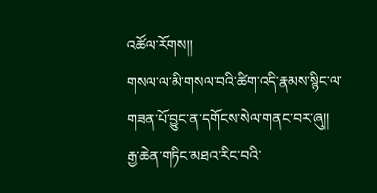འཚོལ་རོགས།།
གསལ་ལ་མི་གསལ་བའི་ཚིག་འདི་རྣམས་སྙིང་ལ་གཟན་པོ་བྱུང་ན་དགོངས་སེལ་གནང་བར་ཞུ།།
རྒྱ་ཆེན་གཏིང་མཐའ་རིང་བའི་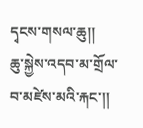དྭངས་གསལ་ཆུ།།
ཆུ་སྐྱེས་འདབ་མ་གྲོལ་བ་མཛེས་མའི་རྐང་།།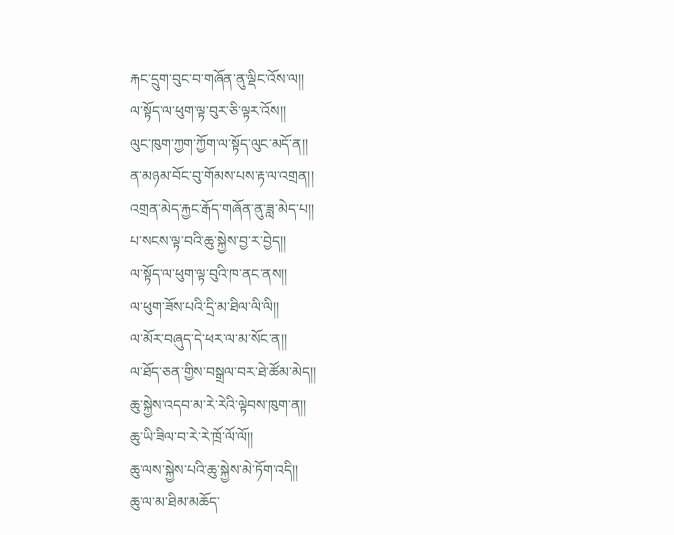རྐང་དྲུག་བུང་བ་གཞོན་ནུ་ལྡིང་འོས་ལ།།
ལ་སྟོད་ལ་ཕུག་ལྟ་བུར་ཅི་ལྟར་འོས།།
ལུང་ཁུག་ཀྱག་ཀྱོག་ལ་སྟོད་ལུང་མདོ་ན།།
ན་མཉམ་བོང་བུ་གོམས་པས་རྟ་ལ་འགྲན།།
འགྲན་མེད་རྐྱང་རྒོད་གཞོན་ནུ་ཟླ་མེད་པ།།
པ་སངས་ལྟ་བའི་ཆུ་སྐྱེས་བྱ་ར་བྱེད།།
ལ་སྟོད་ལ་ཕུག་ལྟ་བུའི་ཁ་ནང་ནས།།
ལ་ཕུག་ཟོས་པའི་དྲི་མ་ཐིལ་ལི་ལི།།
ལ་མོར་བཞུད་དེ་ཕར་ལ་མ་སོང་ན།།
ལ་ཐོད་ཅན་གྱིས་བསྒྲལ་བར་ཐེ་ཚོམ་མེད།།
ཆུ་སྐྱེས་འདབ་མ་རེ་རེའི་ལྟེབས་ཁུག་ན།།
ཆུ་ཡི་ཟིལ་བ་རེ་རེ་ཁྲོ་ལོ་ལོ།།
ཆུ་ལས་སྐྱེས་པའི་ཆུ་སྐྱེས་མེ་ཏོག་འདི།།
ཆུ་ལ་མ་ཐིམ་མཆོད་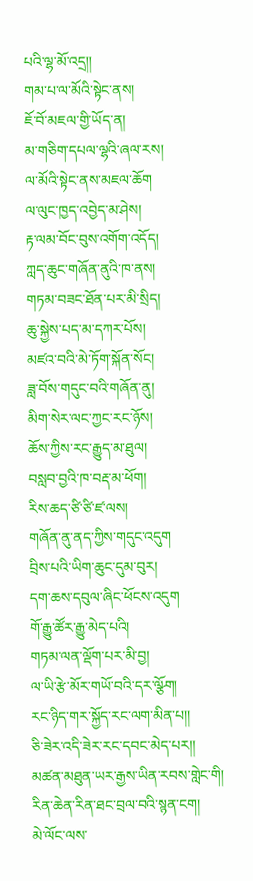པའི་ལྷ་མོ་འདྲ།།
གམ་པ་ལ་མོའི་སྟེང་ནས།
ཇོ་བོ་མཇལ་གྱི་ཡོད་ན།
མ་གཅིག་དཔལ་ལྷའི་ཞལ་རས།
ལ་མོའི་སྟེང་ནས་མཇལ་ཆོག
ལ་ལུང་ཁྱད་འབྱེད་མ་ཤེས།
རྟ་ལམ་བོང་བུས་འགོག་འདོད།
ཀླད་ཆུང་གཞོན་ནུའི་ཁ་ནས།
གཏམ་བཟང་ཐོན་པར་མི་སྲིད།
ཆུ་སྐྱེས་པད་མ་དཀར་པོས།
མཛའ་བའི་མེ་ཏོག་སྐོན་སོང།
ཟླ་བོས་གདུང་བའི་གཞོན་ནུ།
མིག་སེར་ལང་ཀྱང་རང་ཉོས།
ཆོས་ཀྱིས་རང་རྒྱུད་མ་ཐུལ།
བསླབ་བྱའི་ཁ་བརྡ་མ་ཕོག།
རིས་ཆད་ཙི་ཙི་ཛ་ལས།
གཞོན་ནུ་ནད་ཀྱིས་གདུང་འདུག
བྲིས་པའི་ཡིག་ཆུང་དུམ་བུར།
དག་ཆས་དབུལ་ཞིང་ཕོངས་འདུག
གོ་རྒྱུ་ཚོར་རྒྱུ་མེད་པའི།
གཏམ་ལན་ལྡོག་པར་མི་བྱ།
ལ་ཡི་རྩེ་མོར་གཡོ་བའི་དར་ལྩོག།
རང་ཉིད་གར་སྐྱོད་རང་ལག་མིན་པ།།
ཅི་ཟེར་འདི་ཟེར་རང་དབང་མེད་པར།།
མཚན་མཐུན་ཡར་རྒྱས་ཡིན་རབས་གླེང་གི།
རིན་ཆེན་རིན་ཐང་བྲལ་བའི་སྙན་ངག།
མེ་ལོང་ལས་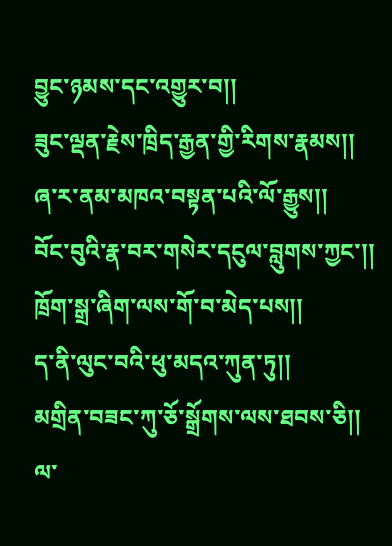བྱུང་ཉམས་དང་འགྱུར་བ།།
ཟུང་ལྡན་རྗེས་ཁྲིད་རྒྱན་གྱི་རིགས་རྣམས།།
ཞ་ར་ནམ་མཁའ་བསྟན་པའི་ལོ་རྒྱུས།།
བོང་བུའི་རྣ་བར་གསེར་དངུལ་བླུགས་ཀྱང་།།
ཁྲོག་སྒྲ་ཞིག་ལས་གོ་བ་མེད་པས།།
ད་ནི་ལུང་བའི་ཕུ་མདའ་ཀུན་ཏུ།།
མགྲིན་བཟང་ཀུ་ཅོ་སྒྲོགས་ལས་ཐབས་ཅི།།
ལ་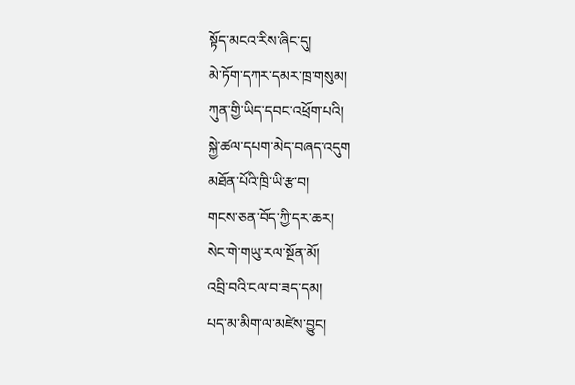སྟོད་མངའ་རིས་ཞིང་དུ།
མེ་ཏོག་དཀར་དམར་ཁྲ་གསུམ།
ཀུན་གྱི་ཡིད་དབང་འཕྲོག་པའི།
སྐྱེ་ཚལ་དཔག་མེད་བཞད་འདུག
མཐོན་པོའི་ཁྲི་ཡི་རྩ་བ།
གངས་ཅན་བོད་ཀྱི་དར་ཆར།
སེང་གེ་གཡུ་རལ་སྔོན་མོ།
འབྲི་བའི་ངལ་བ་ཟད་དམ།
པད་མ་མིག་ལ་མཛེས་བྱུང།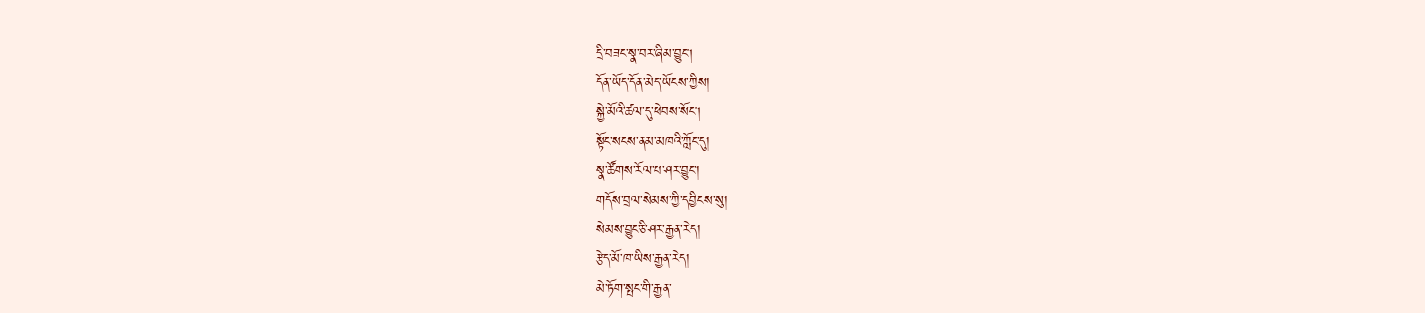དྲི་བཟང་སྣ་བར་ཞིམ་བྱུང།
དོན་ཡོད་དོན་མེད་ཡོངས་ཀྱིས།
སྐྱེ་མོའི་ཚལ་དུ་ཕེབས་སོང།
སྟོང་སངས་ནམ་མཁའི་ཀློང་དུ།
སྣ་ཚོགས་རོལ་པ་ཤར་བྱུང་།
གདོས་བྲལ་སེམས་ཀྱི་དབྱིངས་སུ།
སེམས་བྱུང་ཅི་ཤར་རྒྱན་རེད།
རྩེད་མོ་ཁ་ཡིས་རྒྱན་རེད།
མེ་ཏོག་སྤང་གི་རྒྱན་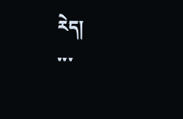རེད།
་་་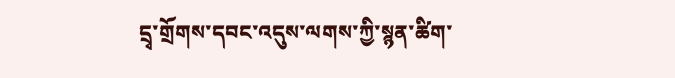དྲྭ་གྲོགས་དབང་འདུས་ལགས་ཀྱི་སྙན་ཚིག་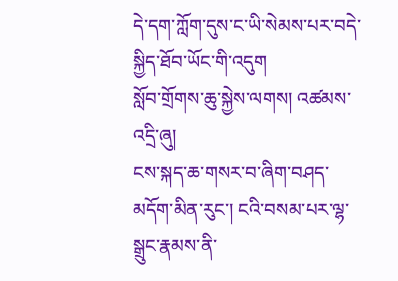དེ་དག་ཀློག་དུས་ང་ཡི་སེམས་པར་བདེ་སྐྱིད་ཐོབ་ཡོང་གི་འདུག
སློབ་གྲོགས་ཆུ་སྐྱེས་ལགས། འཚམས་འདྲི་ཞུ།
ངས་སྐད་ཆ་གསར་བ་ཞིག་བཤད་མདོག་མིན་རུང་། ངའི་བསམ་པར་ལྷ་སྒྲུང་རྣམས་ནི་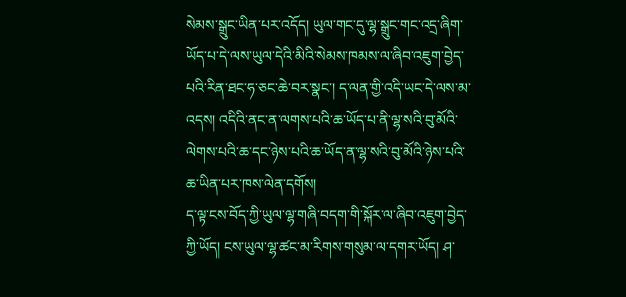སེམས་སྒྲུང་ཡིན་པར་འདོད། ཡུལ་གང་དུ་ལྷ་སྒྲུང་གང་འདྲ་ཞིག་ཡོད་པ་དེ་ལས་ཡུལ་དེའི་མིའི་སེམས་ཁམས་ལ་ཞིབ་འཇུག་བྱེད་པའི་རིན་ཐང་ཧ་ཅང་ཆེ་བར་སྣང་། ད་ལན་གྱི་འདི་ཡང་དེ་ལས་མ་འདས། འདིའི་ནང་ན་ལགས་པའི་ཆ་ཡོད་པ་ནི་ལྷ་སའི་བུ་མོའི་ལེགས་པའི་ཆ་དང་ཉེས་པའི་ཆ་ཡོད་ན་ལྷ་སའི་བུ་མོའི་ཉེས་པའི་ཆ་ཡིན་པར་ཁས་ལེན་དགོས།
ད་ལྟ་ངས་བོད་ཀྱི་ཡུལ་ལྷ་གཞི་བདག་གི་སྐོར་ལ་ཞིབ་འཇུག་བྱེད་ཀྱི་ཡོད། ངས་ཡུལ་ལྷ་ཚང་མ་རིགས་གསུམ་ལ་དགར་ཡོད། ཤ་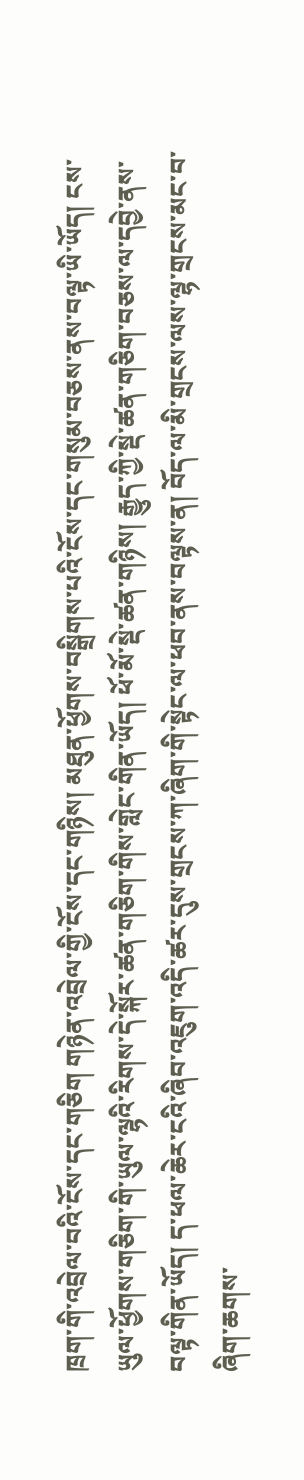ཁྲག་གི་འབྲེལ་བའི་ངོས་དང་གཅིག གཉེན་འབྲེལ་གྱི་ངོས་དང་གཉིས། མཐུན་ཕྱོགས་བསྒྲིགས་པའི་ངོས་དང་གསུམ་བཅས་ནས་བལྟ་ཡི་ཡོད། ངས་ཡུལ་ཕྱོགས་གཅིག་གི་ཡུལ་ལྷའི་རིགས་དེ་སྐོར་ཚན་གཅིག་གིས་གླེང་གིན་ཡོད། ཕོ་མོ་སྡེ་ཚན་གཉིས། རྒྱུད་ཀྱི་སྡེ་ཚན་གཅིག་བཅས་ལ་དབྱེ་ནས་བལྟ་གིན་ཡོད། ད་ཕལ་ཆེར་ངའི་ཞིབ་འཇུག་འདི་ཚར་དུས་གྲངས་ཀ་ཞིག་གི་སྟེང་ལ་ཕབ་ནས་བལྟས་ན། བོད་ལ་མི་གྲངས་ལས་ལྷ་གྲངས་མང་བ་ཞིག་ཆགས་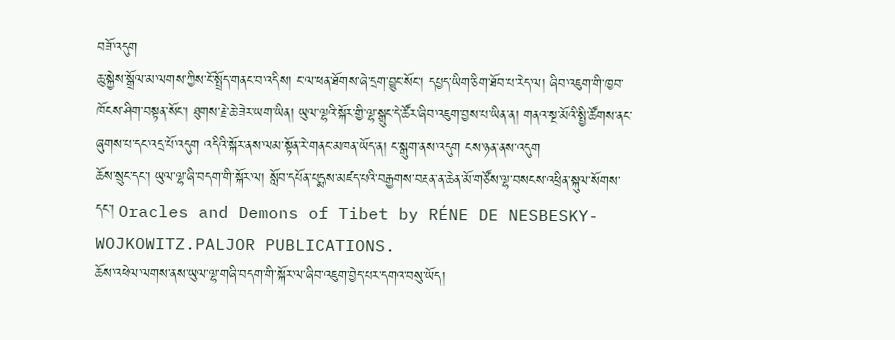བཟོ་འདུག
ཆུ་སྐྱེས་སྒྲོལ་མ་ལགས་ཀྱིས་ངོ་སྤྲོད་གནང་བ་འདིས། ང་ལ་ཕན་ཐོགས་ཞེ་དྲག་བྱུང་སོང་། དཔྱད་ཡིག་ཅིག་ཐོབ་པ་རེད་ལ། ཞིབ་འཇུག་གི་ཁྱབ་ཁོངས་ཤིག་བསྟན་སོང་། ཐུགས་རྗེ་ཆེ་ཟེར་ཡག་ཡིན། ཡུལ་ལྷའི་སྐོར་གྱི་ལྷ་སྒྲུང་དེ་ཚོར་ཞིབ་འཇུག་བྱས་པ་ཡིན་ན། གནའ་སྔ་མོའི་སྤྱི་ཚོགས་ནང་ཞུགས་པ་དང་འདྲ་པོ་འདུག འདིའི་སྐོར་ནས་ལམ་སྟོན་རེ་གནང་མཁན་ཡོད་ན། ང་སྒུག་ནས་འདུག ངས་ཉན་ནས་འདུག
ཆོས་སྲུང་དང་། ཡུལ་ལྷ་ཞི་བདག་གི་སྐོར་ལ། སློབ་དཔོན་པདྨས་མཛད་པའི་བརྒྱགས་བརྔན་ན་ཆེན་མོ་གཙོས་ལྷ་བསངས་འཕྲིན་སྐུལ་སོགས་དང་། Oracles and Demons of Tibet by RÉNE DE NESBESKY-WOJKOWITZ.PALJOR PUBLICATIONS.
ཆོས་འཕེལ་ལགས་ནས་ཡུལ་ལྷ་གཞི་བདག་གི་སྐོར་ལ་ཞིབ་འཇུག་བྱེད་པར་དགའ་བསུ་ཡོད།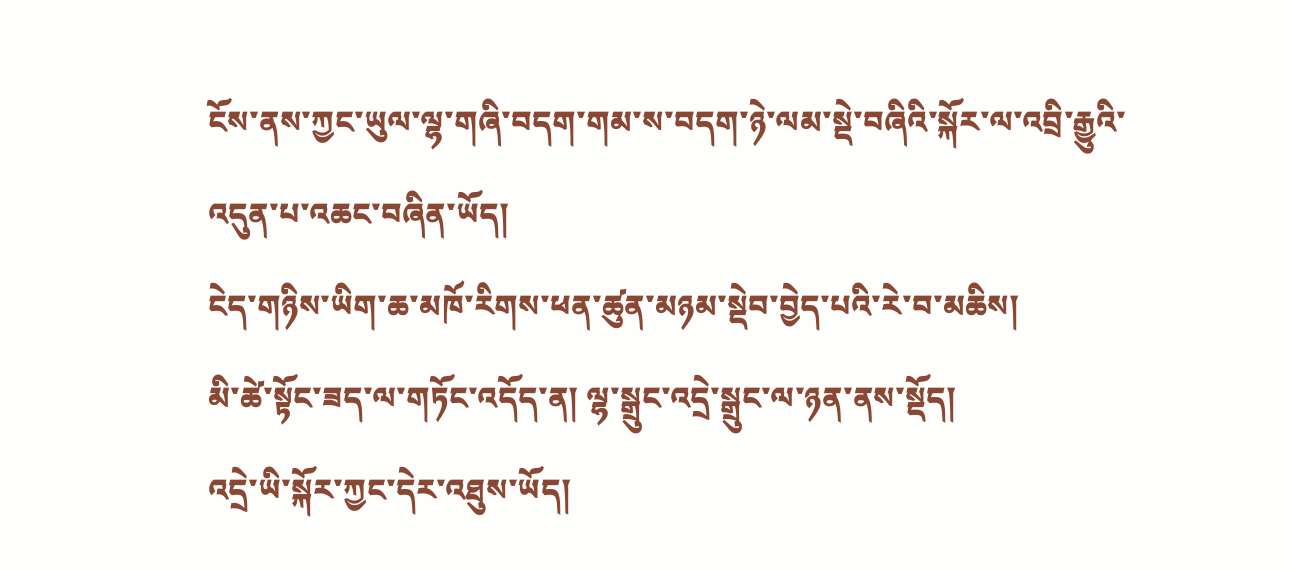ངོས་ནས་ཀྱང་ཡུལ་ལྷ་གཞི་བདག་གམ་ས་བདག་ཉེ་ལམ་སྡེ་བཞིའི་སྐོར་ལ་འབྲི་རྒྱུའི་འདུན་པ་འཆང་བཞིན་ཡོད།
ངེད་གཉིས་ཡིག་ཆ་མཁོ་རིགས་ཕན་ཚུན་མཉམ་སྡེབ་བྱེད་པའི་རེ་བ་མཆིས།
མི་ཚེ་སྟོང་ཟད་ལ་གཏོང་འདོད་ན། ལྷ་སྒྲུང་འདྲེ་སྒྲུང་ལ་ཉན་ནས་སྡོད།
འདྲེ་ཡི་སྐོར་ཀྱང་དེར་འཐུས་ཡོད།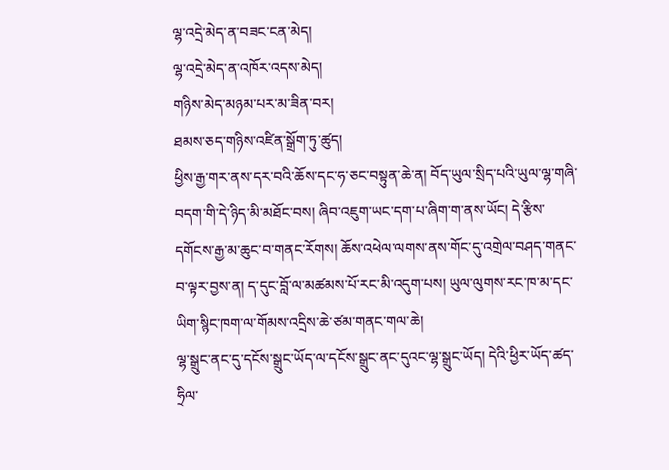ལྷ་འདྲེ་མེད་ན་བཟང་ངན་མེད།
ལྷ་འདྲེ་མེད་ན་འཁོར་འདས་མེད།
གཉིས་མེད་མཉམ་པར་མ་ཟིན་བར།
ཐམས་ཅད་གཉིས་འཛིན་སྒྲོག་ཏུ་ཚུད།
ཕྱིས་རྒྱ་གར་ནས་དར་བའི་ཆོས་དང་ཧ་ཅང་བསྟུན་ཆེ་ན། བོད་ཡུལ་སྲིད་པའི་ཡུལ་ལྷ་གཞི་བདག་གི་དེ་ཉིད་མི་མཐོང་བས། ཞིབ་འཇུག་ཡང་དག་པ་ཞིག་ག་ནས་ཡོང། དེ་རྩིས་དགོངས་རྒྱ་མ་ཆུང་བ་གནང་རོགས། ཆོས་འཕེལ་ལགས་ནས་གོང་དུ་འགྲེལ་བཤད་གནང་བ་ལྟར་བྱས་ན། ད་དུང་བློ་ལ་མཚམས་པོ་རང་མི་འདུག་པས། ཡུལ་ལུགས་རང་ཁ་མ་དང་ཡིག་སྙིང་ཁག་ལ་གོམས་འདྲིས་ཆེ་ཙམ་གནང་གལ་ཆེ།
ལྷ་སྒྲུང་ནང་དུ་དངོས་སྒྲུང་ཡོད་ལ་དངོས་སྒྲུང་ནང་དུའང་ལྷ་སྒྲུང་ཡོད། དེའི་ཕྱིར་ཡོད་ཚད་ཧྲིལ་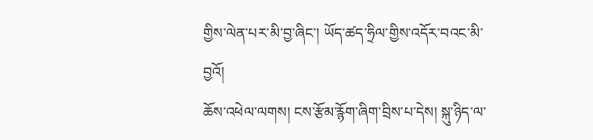གྱིས་ལེན་པར་མི་བྱ་ཞིང་། ཡོད་ཚད་ཧྲིལ་གྱིས་འདོར་བའང་མི་བྱའོ།
ཆོས་འཕེལ་ལགས། ངས་རྩོམ་རྙོག་ཞིག་བྲིས་པ་དེས། སྐུ་ཉིད་ལ་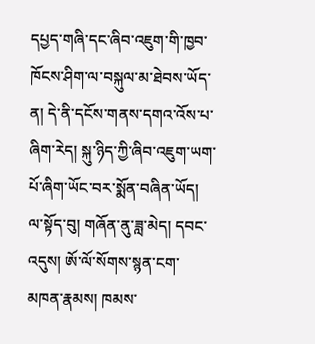དཔྱད་གཞི་དང་ཞིབ་འཇུག་གི་ཁྱབ་ཁོངས་ཤིག་ལ་བསྐུལ་མ་ཐེབས་ཡོད་ན། དེ་ནི་དངོས་གནས་དགའ་འོས་པ་ཞིག་རེད། སྐུ་ཉིད་ཀྱི་ཞིབ་འཇུག་ཡག་པོ་ཞིག་ཡོང་བར་སྨོན་བཞིན་ཡོད།
ལ་སྟོད་བུ། གཞོན་ནུ་ཟླ་མེད། དབང་འདུས། ཨོ་ལོ་སོགས་སྙན་ངག་མཁན་རྣམས། ཁམས་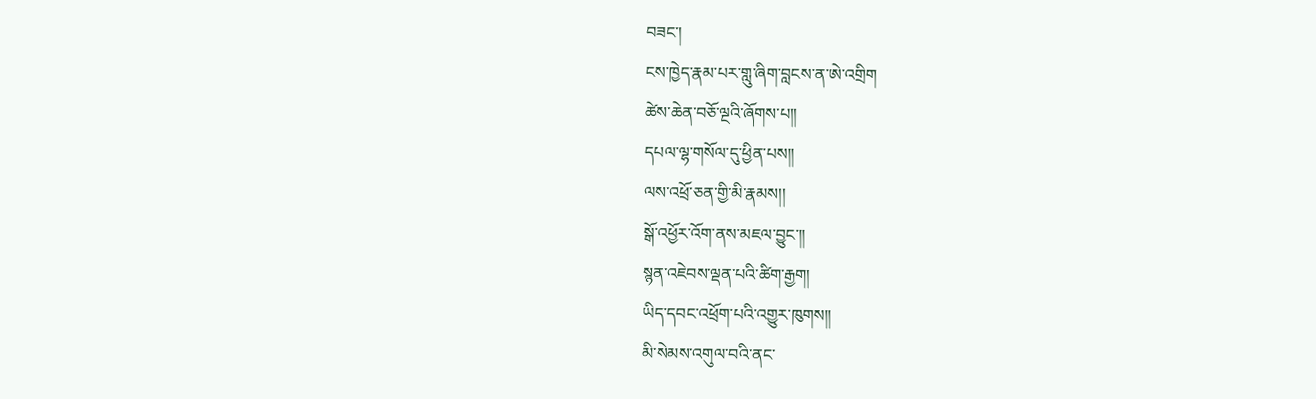བཟང་།
ངས་ཁྱེད་རྣམ་པར་གླུ་ཞིག་བླངས་ན་ཨེ་འགྲིག
ཚེས་ཆེན་བཅོ་ལྔའི་ཞོགས་པ།།
དཔལ་ལྷ་གསོལ་དུ་ཕྱིན་པས།།
ལས་འཕྲོ་ཅན་གྱི་མི་རྣམས།།
སྒོ་འཕྱོར་འོག་ནས་མཇལ་བྱུང་།།
སྙན་འཇེབས་ལྡན་པའི་ཚིག་རྒྱག།
ཡིད་དབང་འཕྲོག་པའི་འགྱུར་ཁུགས།།
མི་སེམས་འགུལ་བའི་ནང་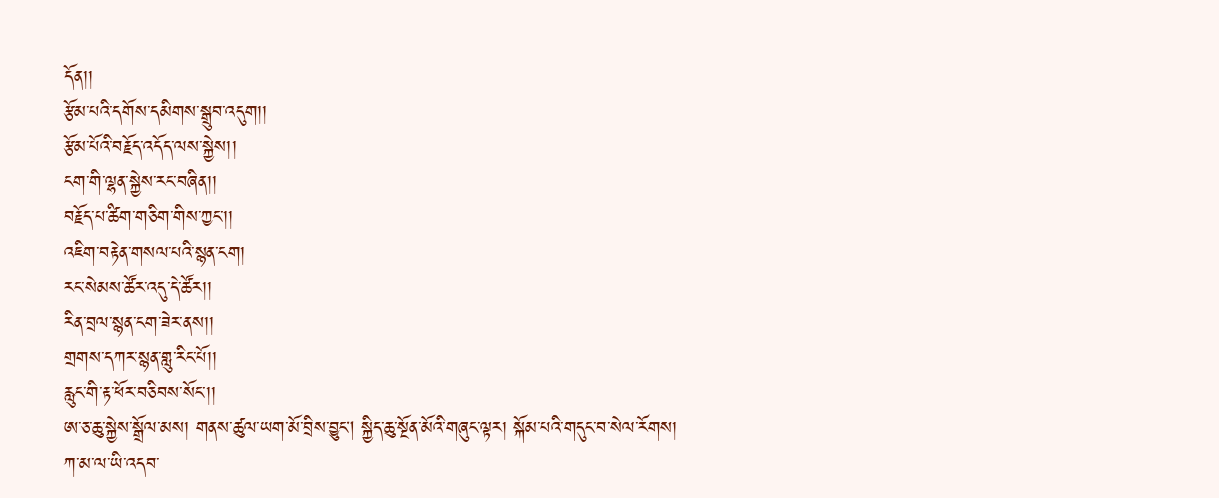དོན།།
རྩོམ་པའི་དགོས་དམིགས་སྒྲུབ་འདུག།།
རྩོམ་པོའི་བརྗོད་འདོད་ལས་སྐྱེས།།
ངག་གི་ལྷན་སྐྱེས་རང་བཞིན།།
བརྗོད་པ་ཚིག་གཅིག་གིས་ཀྱང་།།
འཇིག་བརྟེན་གསལ་པའི་སྙན་ངག།
རང་སེམས་ཚོར་འདུ་དེ་ཚོར།།
རིན་བྲལ་སྙན་ངག་ཟེར་ནས།།
གྲགས་དཀར་སྙན་གླུ་རིང་པོ།།
རླུང་གི་རྟ་ཕོར་བཅིབས་སོང་།།
ཨ་ཅ་ཆུ་སྐྱེས་སྒྲོལ་མས། གནས་ཚུལ་ཡག་མོ་བྲིས་བྱུང། སྐྱིད་ཆུ་སྔོན་མོའི་གཞུང་ལྟར། སྐོམ་པའི་གདུང་བ་སེལ་རོགས།
ཀ་མ་ལ་ཡི་འདབ་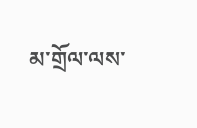མ་གྲོལ་ལས་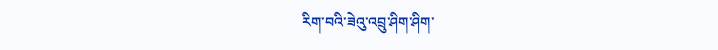རིག་བའི་ཟེའུ་འབྲུ་ཤིག་ཤིག་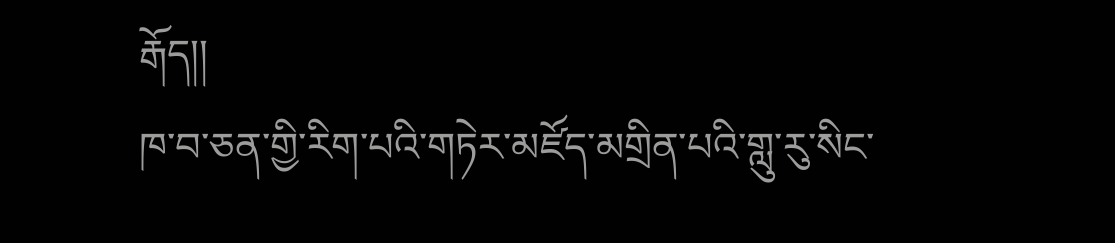རྒོད།།
ཁ་བ་ཅན་གྱི་རིག་པའི་གཏེར་མཛོད་མགྲིན་པའི་གླུ་རུ་སིང་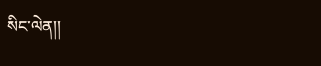སིང་ལེན།།